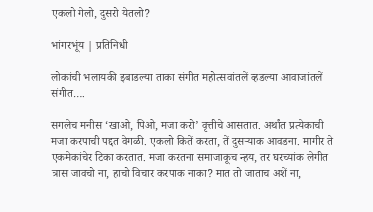एकलो गेलो, दुसरो येतलो?

भांगरभूंय | प्रतिनिधी

लोकांची भलायकी इबाडल्या ताका संगीत महोत्सवांतलें व्हडल्या आवाजांतलें संगीत….

सगलेच मनीस ‘खाओ, पिओ, मजा करो’ वृत्तीचे आसतात. अर्थांत प्रत्येकाची मजा करपाची पद्दत वेगळी. एकलो कितें करता, तें दुसऱ्याक आवडना. मागीर ते एकमेकांचेर टिका करतात. मजा करतना समाजाकूच न्हय, तर घरच्यांक लेगीत त्रास जावचो ना, हाचो विचार करपाक नाका? मात तो जाताच अशें ना,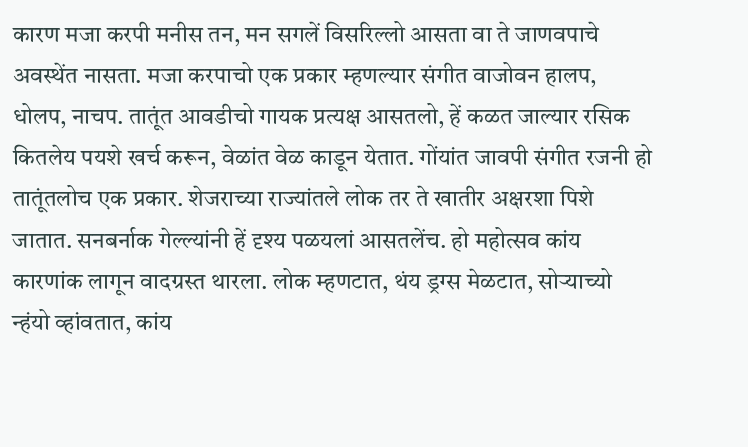कारण मजा करपी मनीस तन, मन सगलें विसरिल्लो आसता वा ते जाणवपाचे अवस्थेंत नासता. मजा करपाचो एक प्रकार म्हणल्यार संगीत वाजोवन हालप, धोलप, नाचप. तातूंत आवडीचो गायक प्रत्यक्ष आसतलो, हें कळत जाल्यार रसिक कितलेय पयशे खर्च करून, वेळांत वेळ काडून येतात. गोंयांत जावपी संगीत रजनी हो तातूंतलोच एक प्रकार. शेजराच्या राज्यांतले लोक तर ते खातीर अक्षरशा पिशे जातात. सनबर्नाक गेल्ल्यांनी हें दृश्य पळयलां आसतलेंच. हो महोत्सव कांय कारणांक लागून वादग्रस्त थारला. लोक म्हणटात, थंय ड्रग्स मेळटात, सोऱ्याच्यो न्हंयो व्हांवतात, कांय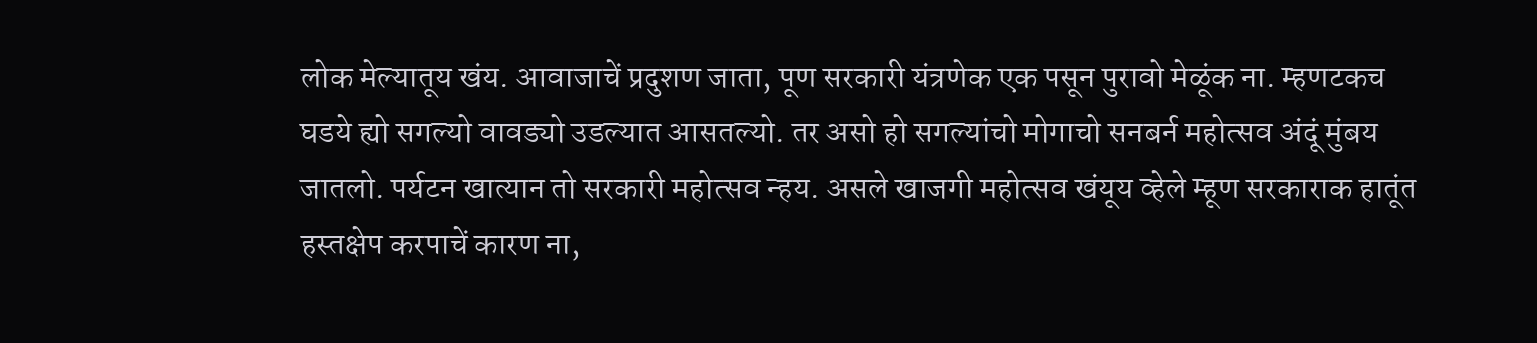लोक मेल्यातूय खंय. आवाजाचें प्रदुशण जाता, पूण सरकारी यंत्रणेक एक पसून पुरावो मेळूंक ना. म्हणटकच घडये ह्यो सगल्यो वावड्यो उडल्यात आसतल्यो. तर असो हो सगल्यांचो मोगाचो सनबर्न महोत्सव अंदूं मुंबय जातलो. पर्यटन खात्यान तो सरकारी महोत्सव न्हय. असले खाजगी महोत्सव खंयूय व्हेले म्हूण सरकाराक हातूंत हस्तक्षेप करपाचें कारण ना,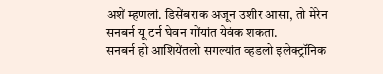अशें म्हणलां. डिसेंबराक अजून उशीर आसा, तो मेरेन सनबर्न यू टर्न घेवन गोंयांत येवंक शकता.
सनबर्न हो आशियेंतलो सगल्यांत व्हडलो इलेक्ट्रॉनिक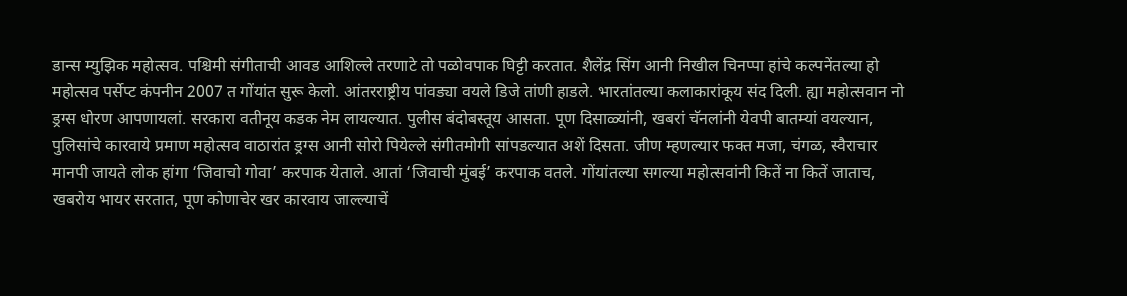डान्स म्युझिक महोत्सव. पश्चिमी संगीताची आवड आशिल्ले तरणाटे तो पळोवपाक घिट्टी करतात. शैलेंद्र सिंग आनी निखील चिनप्पा हांचे कल्पनेंतल्या हो महोत्सव पर्सेप्ट कंपनीन 2007 त गोंयांत सुरू केलो. आंतरराष्ट्रीय पांवड्या वयले डिजे तांणी हाडले. भारतांतल्या कलाकारांकूय संद दिली. ह्या महोत्सवान नो ड्रग्स धोरण आपणायलां. सरकारा वतीनूय कडक नेम लायल्यात. पुलीस बंदोबस्तूय आसता. पूण दिसाळ्यांनी, खबरां चॅनलांनी येवपी बातम्यां वयल्यान, पुलिसांचे कारवाये प्रमाण महोत्सव वाठारांत ड्रग्स आनी सोरो पियेल्ले संगीतमोगी सांपडल्यात अशें दिसता. जीण म्हणल्यार फक्त मजा, चंगळ, स्वैराचार मानपी जायते लोक हांगा ‘जिवाचो गोवा’ करपाक येताले. आतां ‘जिवाची मुंबई’ करपाक वतले. गोंयांतल्या सगल्या महोत्सवांनी कितें ना कितें जाताच, खबरोय भायर सरतात, पूण कोणाचेर खर कारवाय जाल्ल्याचें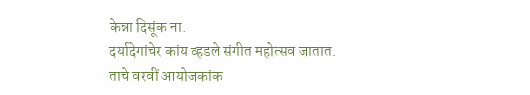केन्ना दिसूंक ना.
दर्यादेगांचेर कांय व्हडले संगीत महोत्सव जातात. ताचे वरवीं आयोजकांक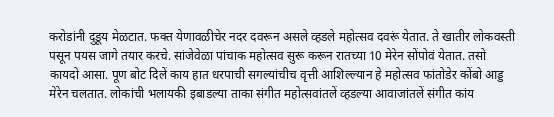करोडांनी दुडूय मेळटात. फक्त येणावळीचेर नदर दवरून असले व्हडले महोत्सव दवरूं येतात. ते खातीर लोकवस्ती पसून पयस जागे तयार करचे. सांजेवेळा पांचाक महोत्सव सुरू करून रातच्या 10 मेरेन सोंपोवं येतात. तसो कायदो आसा. पूण बोट दिलें काय हात धरपाची सगल्यांचीच वृत्ती आशिल्ल्यान हे महोत्सव फांतोडेर कोंबो आड्ड मेरेन चलतात. लोकांची भलायकी इबाडल्या ताका संगीत महोत्सवांतलें व्हडल्या आवाजांतलें संगीत कांय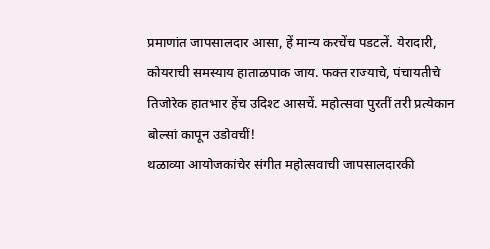प्रमाणांत जापसालदार आसा, हें मान्य करचेंच पडटलें. येरादारी, कोयराची समस्याय हाताळपाक जाय. फक्त राज्याचे, पंचायतीचे तिजोरेक हातभार हेंच उदिश्ट आसचें. महोत्सवा पुरतीं तरी प्रत्येकान बोल्सां कापून उडोवचीं!
थळाव्या आयोजकांचेर संगीत महोत्सवाची जापसालदारकी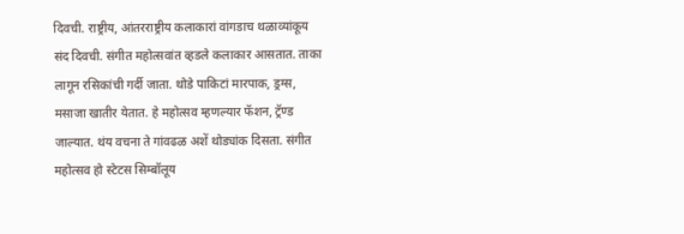दिवची. राष्ट्रीय, आंतरराष्ट्रीय कलाकारां वांगडाच थळाव्यांकूय संद दिवची. संगीत महोत्सवांत व्हडले कलाकार आसतात. ताका लागून रसिकांची गर्दी जाता. थोडे पाकिटां मारपाक, ड्रग्स, मसाजा खातीर येतात. हे महोत्सव म्हणल्यार फॅशन, ट्रॅण्ड जाल्यात. थंय वचना ते गांवढळ अशें थोड्यांक दिसता. संगीत महोत्सव हो स्टेटस सिम्बॉलूय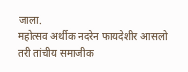जाला.
महोत्सव अर्थीक नदरेन फायदेशीर आसलो तरी तांचीय समाजीक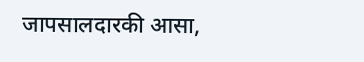जापसालदारकी आसा,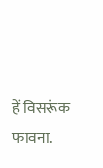हें विसरूंक फावना.